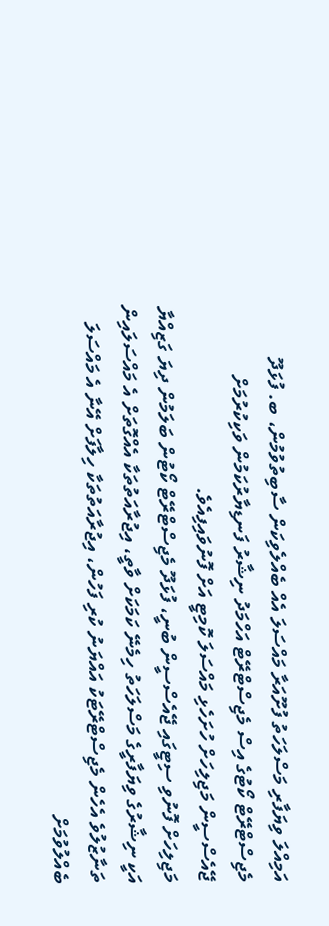އަމިއްލަ ވިޔަފާރި މަސްލަހަތު ފުށޫއަރާ މައްސަލަ އެއް ބެއްލެވިކަން ސާބިތުވުމުން، ބ. ފުޅަދޫ މެޖިސްޓްރޭޓް ކޯޓުގެ އިސް މެޖިސްޓްރޭޓް އަހްމަދު ނިޝާރު ފަނޑިޔާރުކަމުން ވަކިކުރުމަށް ޖޭއެސްސީން މަޖިލިހަށް ހުށަހެޅި މައްސަލަ ކޮމިޓީ އަށް ފޮނުވައިފިއެވެ.
މަޖިލިހަށް ފޮނުވި ސިޓީގައި ޖޭއެސްސީން ބުނީ، ފުޅަދޫ މެޖިސްޓްރޭޓް ކޯޓުން ބަލަމުން ދިޔަ ގަޒިއްޔާ އަކީ ނިޝާރުގެ ވިޔަފާރީގެ މަސްލަހަތު ހިމެނޭ ކަމަކަށް ވާތީ، އިޖުރާއަތުތަކާ އެއްގޮތަށް އެ މައްސަލައިން ތަނާޒުލުވެ އެހެން މެޖިސްޓްރޭޓަކު އައްޔަނު ކުރި ފަހުން، އިޖުރާއަތުތަކާ ހިލާފަށް އޭނާ އެ މައްސަލަ ބެއްލުވުމަށް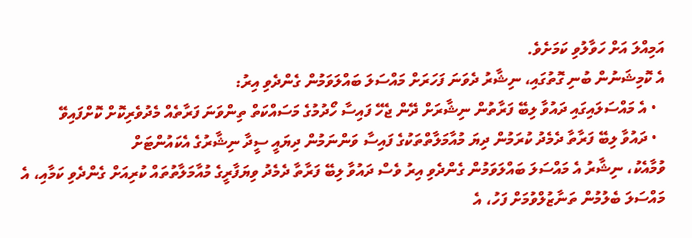އަމިއްލަ އަށް ހަވާލުވި ކަމަށެވެ.
އެ ކޮމިޝަނުން ބުނި ގޮތުގައި، ނިޝާރު ދެވަނަ ފަހަރަށް މައްސަލަ ބައްލަވަމުން ގެންދެވި އިރު:
  • އެ މައްސަލައިގައި ދައުވާ ލިބޭ ފަރާތުން ނިޝާރަށް ދޭން ޖެހޭ ފައިސާ ހޯދުމުގެ މަސައްކަތް ތިންވަނަ ފަރާތެއް މެދުވެރިކޮށް ކޮށްފައިވޭ
  • ދައުވާ ލިބޭ ފަރާތާ ދެމެދު ކުރަމުން ދިޔަ މުއާމަލާތްތަކުގެ ފައިސާ ވަންނަމުން ދިޔައީ ސީދާ ނިޝާރުގެ އެކައުންޓަށް
ވުމާއެކު، ނިޝާރު އެ މައްސަލަ ބައްލަވަމުން ގެންދެވި އިރު ވެސް ދައުވާ ލިބޭ ފަރާތާ ދެމެދު ވިޔަފާރީގެ މުއާމަލާތުތައް ކުރިއަށް ގެންދެވި ކަމާއި، އެ މައްސަލަ ބެލުމުން ތަނާޒުލްވުމަށް ފަހު، އެ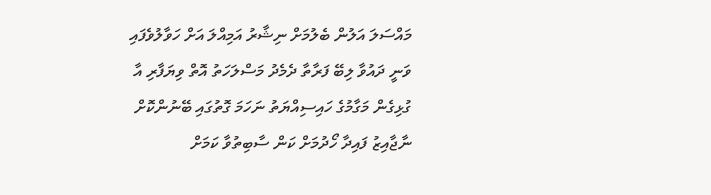މައްސަލަ އަލުން ބެލުމަށް ނިޝާރު އަމިއްލަ އަށް ހަވާލުވެފައި ވަނީ ދައުވާ ލިބޭ ފަރާތާ ދެމެދު މަސްލަހަތު އޮތް ވިޔަފާރި އާ ގުޅިގެން މަގާމުގެ ހައިސިއްޔަތު ނަހަމަ ގޮތުގައި ބޭނުންކޮށް ނާޖާއިޒު ފައިދާ ހޯދުމަށް ކަން ސާބިތުވާ ކަމަށް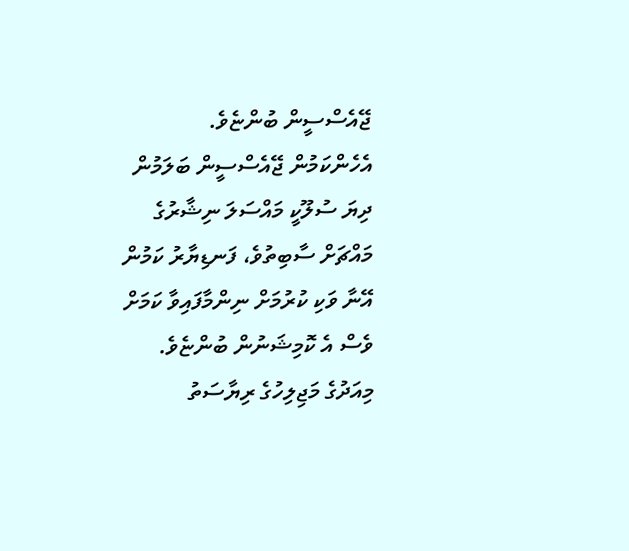ޖޭއެސްސީން ބުންޏެވެ.
އެހެންކަމުން ޖޭއެސްސީން ބަލަމުން ދިޔަ ސުލޫކީ މައްސަލަ ނިޝާރުގެ މައްޗަށް ސާބިތުވެ، ފަނޑިޔާރު ކަމުން އޭނާ ވަކި ކުރުމަށް ނިންމާފައިވާ ކަމަށް ވެސް އެ ކޮމިޝަނުން ބުންޏެވެ.
މިއަދުގެ މަޖިލިހުގެ ރިޔާސަތު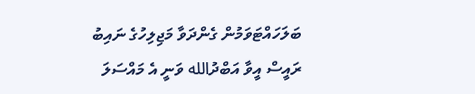ބަލަހައްޓަވަމުން ގެންދަވާ މަޖިލިހުގެ ނައިބު ރައީސް އީވާ އަބްދުالله ވަނީ އެ މައްސަލަ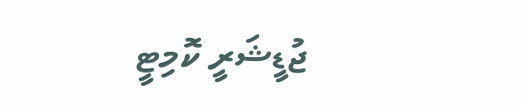ޖުޑީޝަރީ ކޮމިޓީ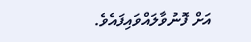އަށް ފޮނުވާލައްވައިފައެވެ.